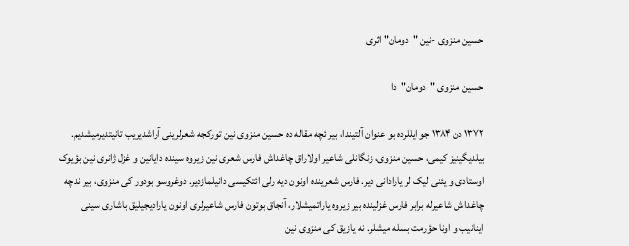حسین منزوی -نین "دومان" اثری

حسین منزوی "دومان"دا

۱۳۷۲ دن ۱۳۸۴ جو ایللرده بو عنوان آلتیندا، بیر ئچه مقاله ده حسین منزوی نین تورکجه شعرلرینی آراشدیریب تانیتدیرمیشدیم. بیلدیگینیز کیمی، حسین منزوی، زنگانلی شاعیر اولاراق چاغداش فارس شعری نین زیروه سینده دایانین و غزل ژانری نین بؤیوک اوستادی و یئنی لیک لر یارادانی دیر. فارس شعرینده اونون دیه رلی ائتکیسی دانیلمازدیر. دوغروسو بودور کی منزوی، بیر ندچه چاغداش شاعیرله برابر فارس غزلینده بیر زیروه یاراتمیشلار، آنجاق بوتون فارس شاعیرلری اونون یارادیجیلیق باشاری سینی اینانیب و اونا حؤرمت بسله میشلر. نه یازیق کی منزوی نین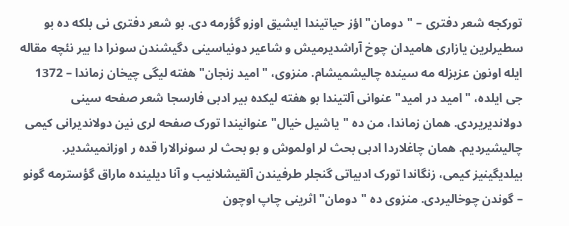تورکجه شعر دفتری – "دومان" اؤز حیاتیندا ایشیق اوزو گؤرمه دی. بو شعر دفتری نی بلکه ده بو سطیرلرین یازاری هامیدان چوخ آراشدیرمیش و شاعیر دونیاسینی دگیشندن سونرا دا بیر نئچه مقاله ایله اونون عزیزله مه سینده چالیشمیشام. منزوی، "امید زنجان" هفته لیگی چیخان زماندا – 1372 جی ایلده، "امید در امید" عنوانی آلتیندا بو هفته لیکده بیر ادبی فارسجا شعر صفحه سینی دولاندیریردی. همان زماندا، من ده "یاشیل خیال" عنوانیندا تورک صفحه لری نین دولاندیرانی کیمی چالیشیردیم. همان چاغلاردا ادبی بحث لر اولموش و بو بحث لر سونرالارا قده ر اوزانمیشدیر. بیلدیگینیز کیمی، زنگاندا تورک ادبیاتی گنجلر طرفیندن آلقیشلانیب و آنا دیلینده ماراق گؤسترمه گونو – گوندن چوخالیردی. منزوی ده "دومان" اثرینی چاپ اوچون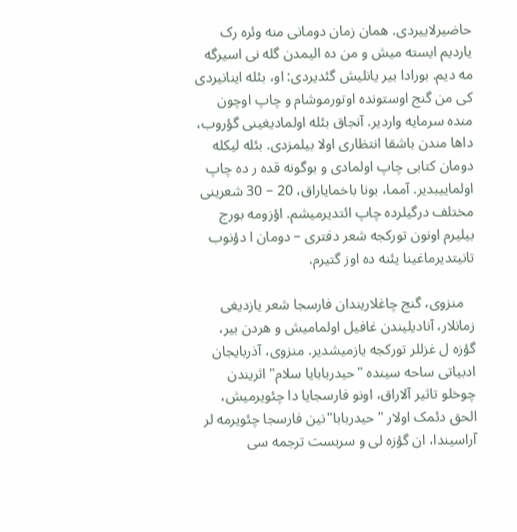حاضیرلاییردی. همان زمان دومانی منه وئره رک یاردیم ایسته میش و من ده الیمدن گله نی اسیرگه مه دیم. بورادا بیر یانلیش گئدیردی: او، بئله اینانیردی کی من گنج اوستونده اوتورموشام و چاپ اوچون منده سرمایه واردیر. آنجاق بئله اولمادیغینی گؤروب، داها مندن باشقا انتظاری اولا بیلمزدی. بئله لیکله دومان کتابی چاپ اولمادی و بوگونه قده ر ده چاپ اولماییبدیر. آمما، بونا باخمایاراق، 20 – 30 شعرینی مختلف درگیلرده چاپ ائتدیرمیشم. اؤزومه بورج بیلیرم اونون تورکجه شعر دفتری – دومان ا دؤنوب تانیتدیرماغینا یئنه ده اوز گتیرم.

   منزوی، گنج چاغلاریندان فارسجا شعر یازدیغی زمانلار، آنادیلیندن غافیل اولمامیش و هردن بیر، گؤزه ل غزللر تورکجه یازمیشدیر. منزوی، آذربایجان ادبیاتی ساحه سینده "حیدربابایا سلام" اثریندن چوخلو تاثیر آلاراق، اونو فارسجایا دا چئویرمیش، الحق دئمک اولار "حیدربابا"نین فارسجا چئویرمه لر آراسیندا، ان گؤزه لی و سربست ترجمه سی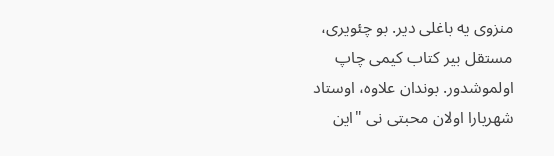منزوی یه باغلی دیر. بو چئویری، مستقل بیر کتاب کیمی چاپ اولموشدور. بوندان علاوه، اوستاد شهریارا اولان محبتی نی "این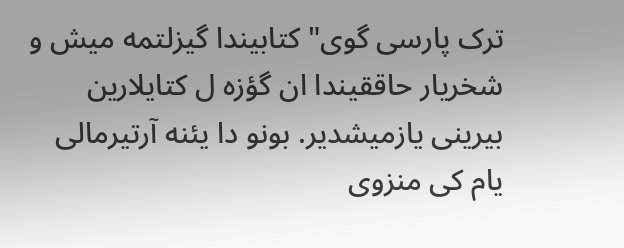ترک پارسی گوی" کتابیندا گیزلتمه میش و شخریار حاققیندا ان گؤزه ل کتایلارین بیرینی یازمیشدیر. بونو دا یئنه آرتیرمالی یام کی منزوی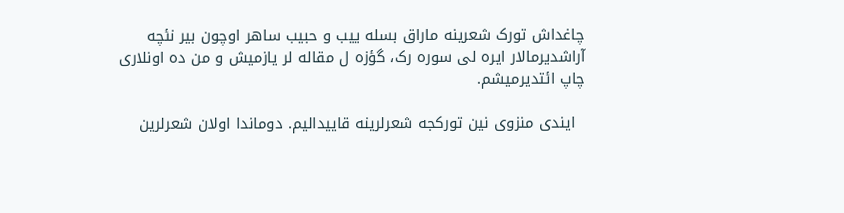چاغداش تورک شعرینه ماراق بسله ییب و حبیب ساهر اوچون بیر نئچه آراشدیرمالار ایره لی سوره رک، گؤزه ل مقاله لر یازمیش و من ده اونلاری چاپ ائتدیرمیشم.

  ایندی منزوی نین تورکجه شعرلرینه قاییدالیم. دوماندا اولان شعرلرین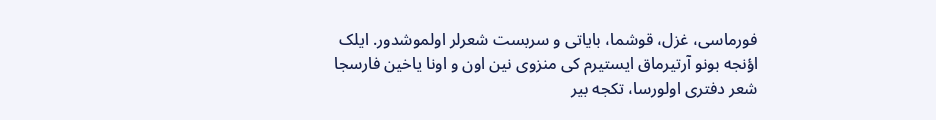فورماسی، غزل، قوشما، بایاتی و سربست شعرلر اولموشدور. ایلک اؤنجه بونو آرتیرماق ایستیرم کی منزوی نین اون و اونا یاخین فارسجا شعر دفتری اولورسا، تکجه بیر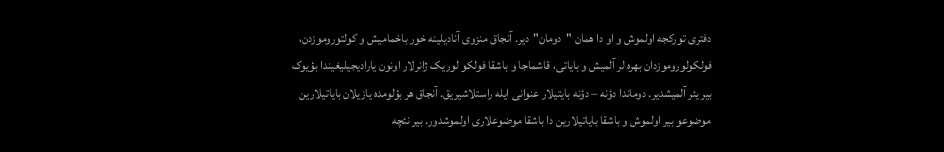دفتری تورکجه اولموش و او دا همان "دومان"دیر. آنجاق منزوی آنادیلینه خور باخمامیش و کولتوروموزدن، فولکولوروموزدان بهره لر آلمیش و بایاتی، قاشماجا و باشقا فولکو لوریک ژانرلار اونون یارادیجیلیغیندا بؤیوک بیر یئر آلمیشدیر. دوماندا دؤنه – دؤنه بایتیلار عنوانی ایله راستلاشیریق. آنجاق هر بؤلومده یازیلان بایاتیلارین موضوعو بیر اولموش و باشقا بایاتیلارین دا باشقا موضوعلاری اولموشدور. بیر نئچه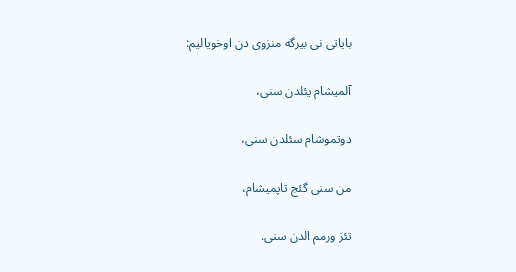بایاتی نی بیرگه منزوی دن اوخویالیم:

آلمیشام یئلدن سنی،

دوتموشام سئلدن سنی،

من سنی گئج تاپمیشام،

تئز ورمم الدن سنی.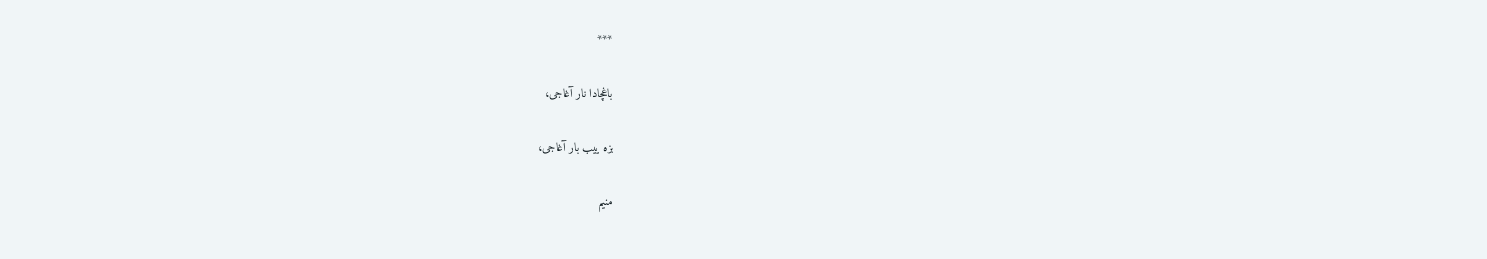***

باغچادا نار آغاجی،

بزه ییب بار آغاجی،

منیم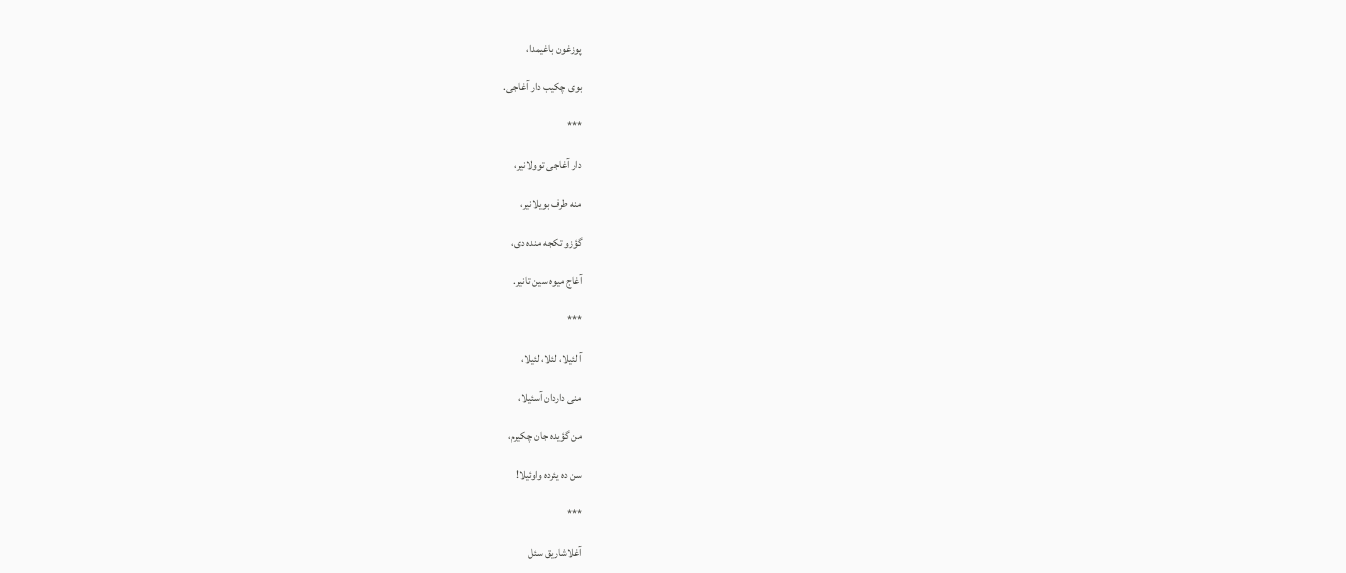پوزغون باغیمدا،

بوی چکیب دار آغاجی.

***

دار آغاجی توولانیر،

منه طرف بویلانیر،

گؤزو تکجه منده دی،

آغاج میوه سین تانیر.

***

آ لئیلا، لئلا، لئیلا،

منی داردان آسئیلا،

من گؤیده جان چکیرم،

سن ده یئرده واوئیلا!

***

آغلاشاریق سئل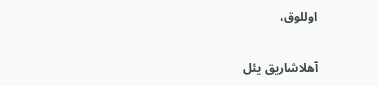اوللوق،

آهلاشاریق یئل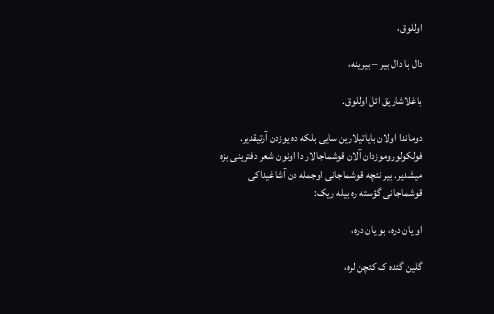اوللوق،

دال با دال بیر – بیرینه،

باغلاشاریق ائل اوللوق.

دوماندا اولان بایاتیلارین سایی بلکه ده یوزدن آرتیقدیر. فولکولوروموزدان آلان قوشماجالار دا اونون شعر دفترینی بزه میشدیر. بیر نئچه قوشماجانی اوجمله دن آشاغیداکی قوشماجانی گؤسته ره بیله ریک:

او یان دره، بو یان دره،

گلین گئده ک کئچن لره،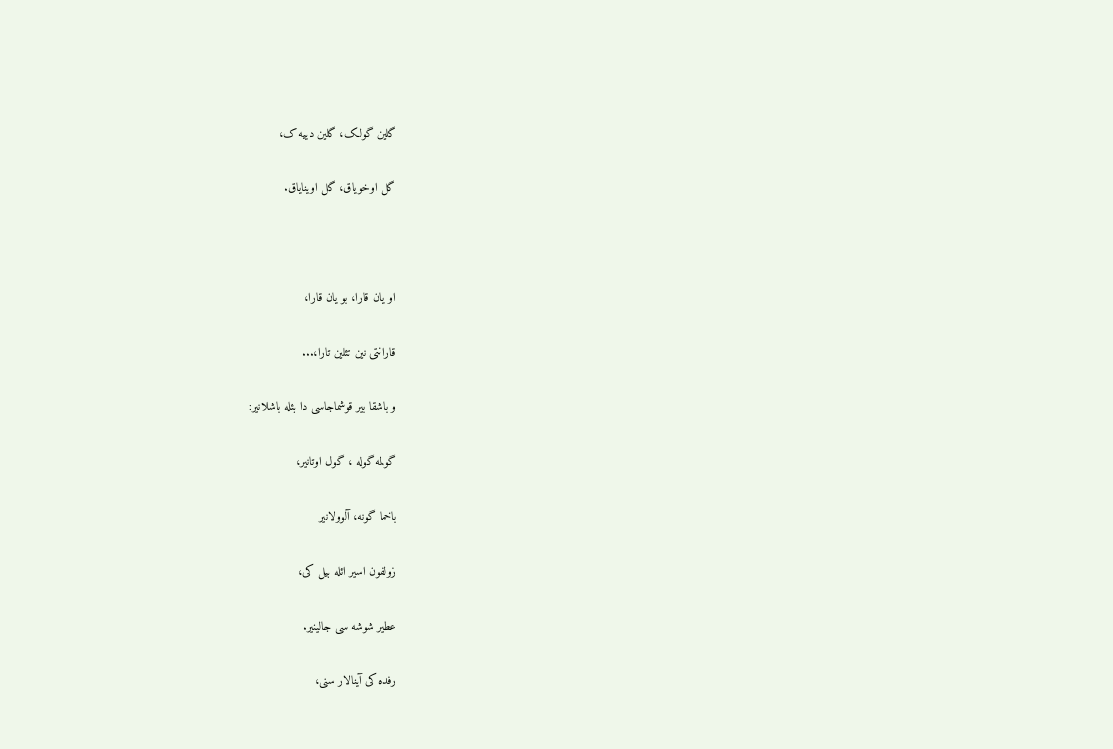گلین گولک، گلین دییه ک،

گل اوخویاق، گل اوینایاق.



او یان قارا، بو یان قارا،

قارانتی نین تئلین تارا،...

و باشقا بیر قوشماجاسی دا بئله باشلانیر:

گولمه گوله ، گول اوتانیر،

باخما گونه، آلوولانیر

زولفون اسیر ائله بیل کی،

عطیر شوشه سی جالینیر.

رفده کی آینالار سنی،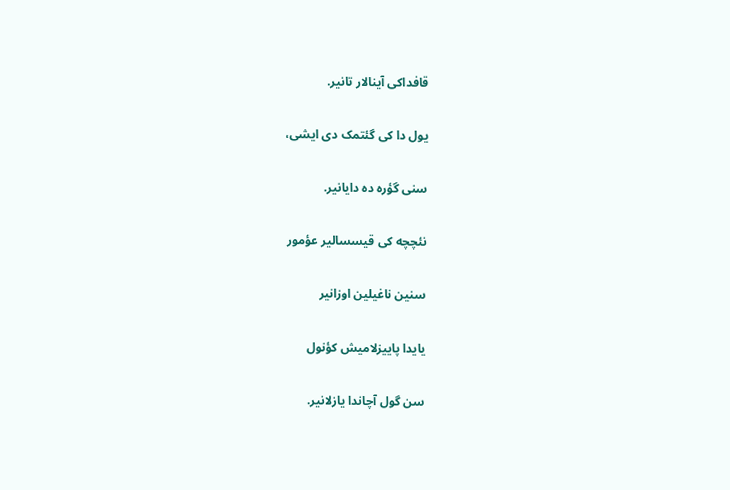قافداکی آینالار تانیر.

یول دا کی گئتمک دی ایشی،

سنی گؤره ده دایانیر.

نئچچه کی قیسسالیر عؤمور

سنین ناغیلین اوزانیر

یایدا پاییزلامیش کؤنول

سن گول آچاندا یازلانیر.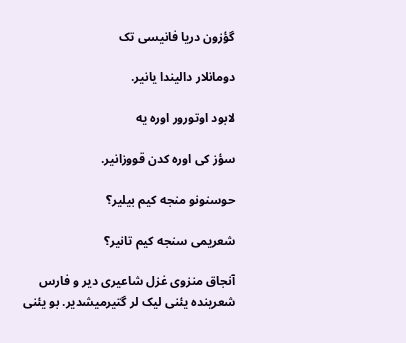گؤزون دریا فانیسی تک

دومانلار دالیندا یانیر.

لابود اوتورور اوره یه

سؤز کی اوره کدن قووزانیر.

حوسنونو منجه کیم بیلیر؟

شعریمی سنجه کیم تانیر؟

آنجاق منزوی غزل شاعیری دیر و فارس شعرینده یئنی لیک لر گتیرمیشدیر. بو یئنی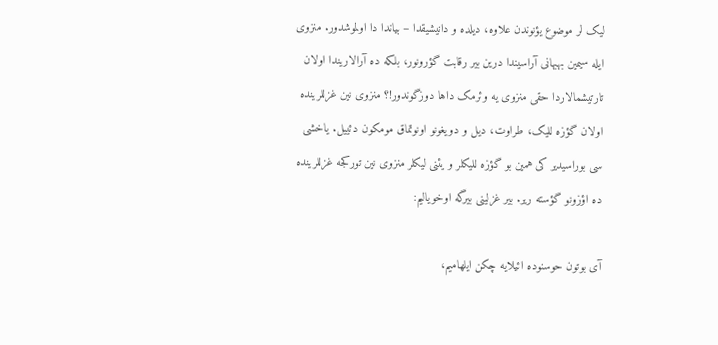لیک لر موضوع یؤنوندن علاوه، دیلده و دانیشیقدا – بیاندا دا اولموشدور. منزوی ایله سیمین بهبهانی آراسیندا درین بیر رقابت گؤرونور، بلکه ده آرالاریندا اولان تارتیشمالاردا حقی منزوی یه وئرمک داها دوزگوندور!؟ منزوی نین غزللرینده اولان گؤزه للیک، طراوت، دیل و دویغونو اونوتماق مومکون دئییل. یاخشی سی بوراسیدیر کی همین بو گؤزه للیکلر و یئنی لیکلر منزوی نین تورکجه غزللرینده ده اؤزونو گؤسته ریر. بیر غزلینی بیرگه اوخویالیم:

آی بوتون حوسنوده ائیلایه چکن ایلهامیم،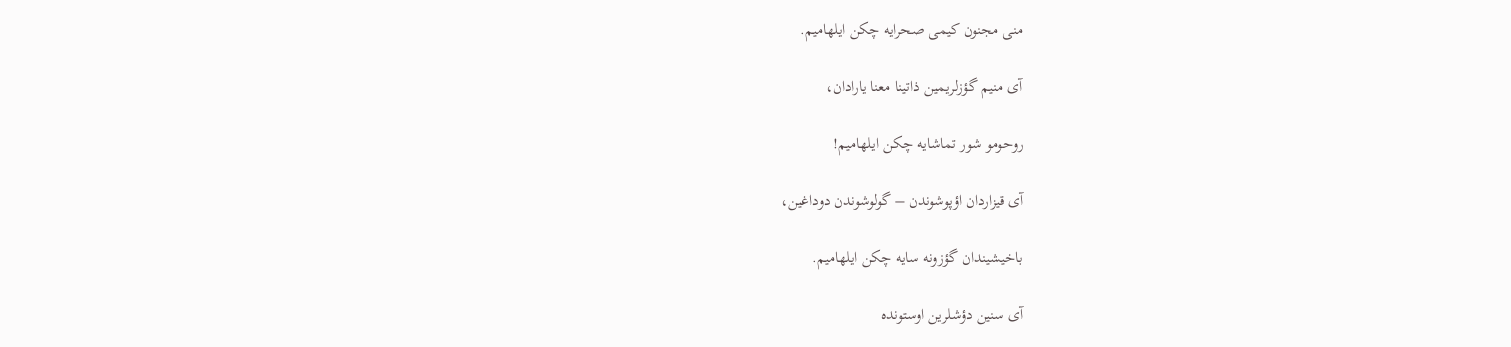منی مجنون کیمی صحرایه چکن ایلهامیم.

آی منیم گؤزلریمین ذاتینا معنا یارادان،

روحومو شور تماشایه چکن ایلهامیم!

آی قیزاردان اؤپوشوندن – گولوشوندن دوداغین،

باخیشیندان گؤزونه سایه چکن ایلهامیم.

آی سنین دؤشلرین اوستونده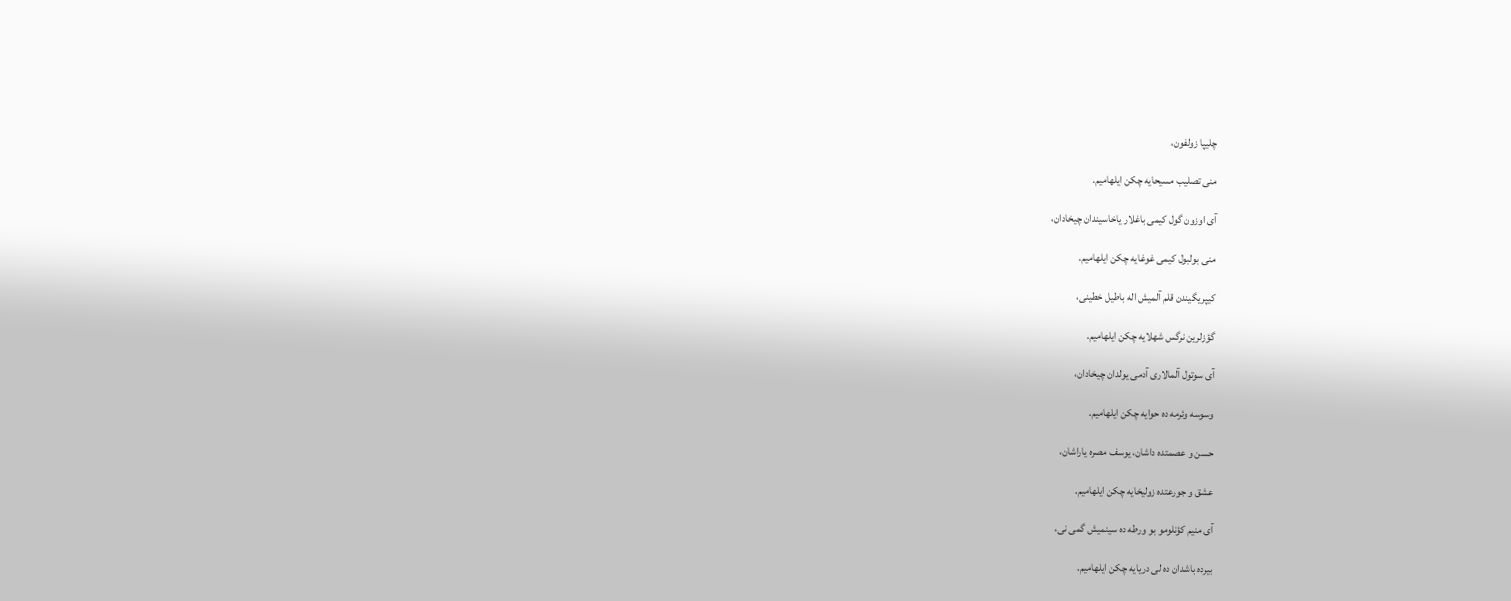چلیپا زولفون،

منی تصلیب مسیحایه چکن ایلهامیم.

آی اوزون گول کیمی باغلار یاخاسیندان چیخادان،

منی بولبول کیمی غوغایه چکن ایلهامیم.

کیپریگیندن قلم آلمیش اله باطیل خطینی،

گؤزلرین نرگس شهلایه چکن ایلهامیم.

آی سوتول آلمالاری آدمی یولدان چیخادان،

وسوسه وئرمه ده حوایه چکن ایلهامیم.

حسن و عصمتده داشان، یوسف مصره یاراشان،

عشق و جورعتده زولیخایه چکن ایلهامیم.

آی منیم کؤنلومو بو ورطه ده سینمیش گمی نی،

بیرده باشدان ده لی دریایه چکن ایلهامیم.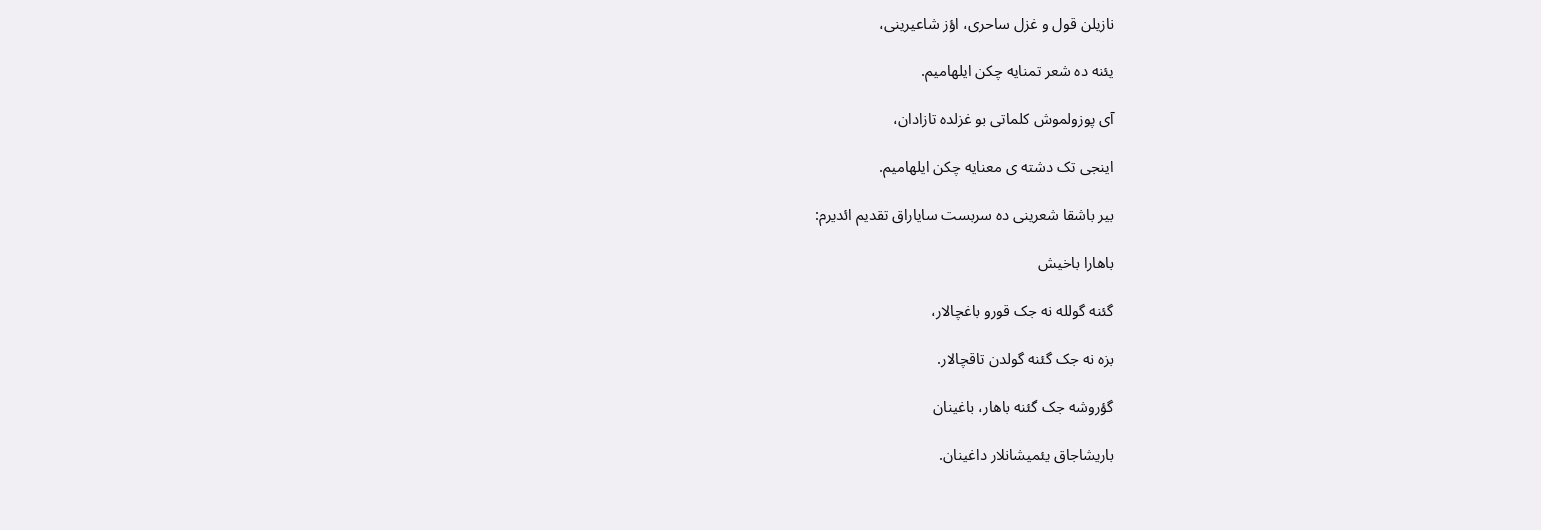نازیلن قول و غزل ساحری، اؤز شاعیرینی،

یئنه ده شعر تمنایه چکن ایلهامیم.

آی پوزولموش کلماتی بو غزلده تازادان،

اینجی تک دشته ی معنایه چکن ایلهامیم.

بیر باشقا شعرینی ده سربست سایاراق تقدیم ائدیرم:

باهارا باخیش

گئنه گولله نه جک قورو باغچالار،

بزه نه جک گئنه گولدن تاقچالار.

گؤروشه جک گئنه باهار، باغینان

باریشاجاق یئمیشانلار داغینان.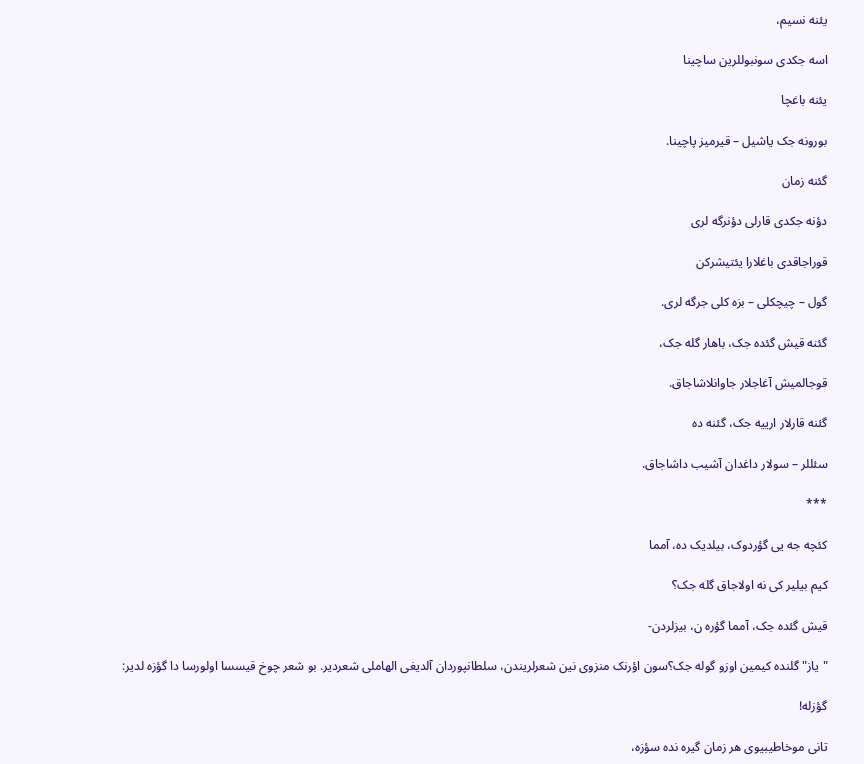یئنه نسیم،

اسه جکدی سونبوللرین ساچینا

یئنه باغچا

بورونه جک یاشیل – قیرمیز پاچینا.

گئنه زمان

دؤنه جکدی قارلی دؤنرگه لری

قوراجاقدی باغلارا یئتیشرکن

گول – چیچکلی – بزه کلی جرگه لری.

گئنه قیش گئده جک، باهار گله جک،

قوجالمیش آغاجلار جاوانلاشاجاق.

گئنه قارلار ارییه جک، گئنه ده

سئللر – سولار داغدان آشیب داشاجاق.

***

کئچه جه یی گؤردوک، بیلدیک ده، آمما

کیم بیلیر کی نه اولاجاق گله جک؟

قیش گئده جک، آمما گؤره ن، بیزلردن-

"یاز" گلنده کیمین اوزو گوله جک؟سون اؤرنک منزوی نین شعرلریندن، سلطانپوردان آلدیغی الهاملی شعردیر. بو شعر چوخ قیسسا اولورسا دا گؤزه لدیر:

گؤزله!

تانی موخاطیبیوی هر زمان گیره نده سؤزه،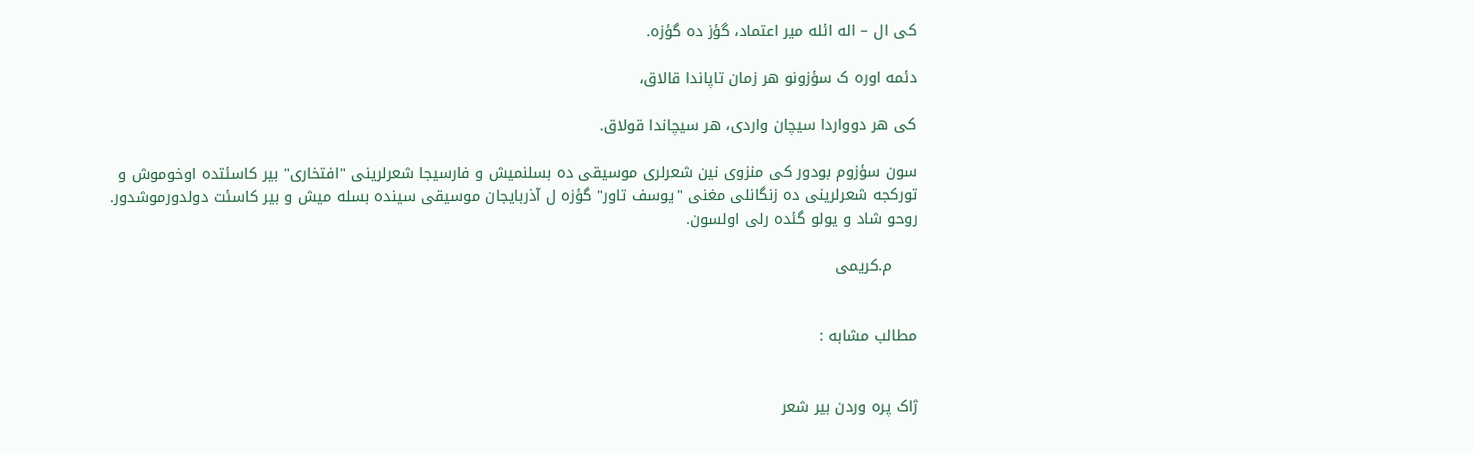کی ال – اله ائله میر اعتماد، گؤز ده گؤزه.

دئمه اوره ک سؤزونو هر زمان تاپاندا قالاق،

کی هر دوواردا سیچان واردی، هر سیچاندا قولاق.

سون سؤزوم بودور کی منزوی نین شعرلری موسیقی ده بسلنمیش و فارسیجا شعرلرینی "افتخاری" بیر کاسئتده اوخوموش و تورکجه شعرلرینی ده زنگانلی مغنی "یوسف تاور" گؤزه ل آذربایجان موسیقی سینده بسله میش و بیر کاسئت دولدورموشدور. روحو شاد و یولو گئده رلی اولسون.

     م.کریمی


مطالب مشابه :


ژاک پره وردن بیر شعر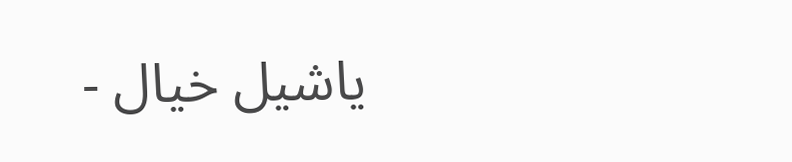یاشیل خیال -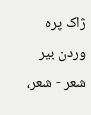ژاک پره وردن بیر شعر - شعر،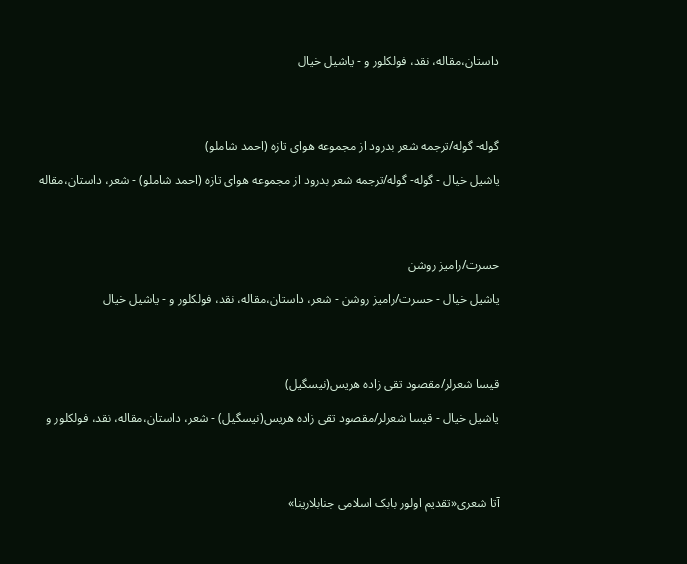داستان،مقاله، نقد، فولکلور و - یاشیل خیال




گوله- گوله/ترجمه شعر بدرود از مجموعه هوای تازه (احمد شاملو)

یاشیل خیال - گوله- گوله/ترجمه شعر بدرود از مجموعه هوای تازه (احمد شاملو) - شعر، داستان،مقاله




حسرت/رامیز روشن

یاشیل خیال - حسرت/رامیز روشن - شعر، داستان،مقاله، نقد، فولکلور و - یاشیل خیال




قیسا شعرلر/مقصود تقی زاده هریس(نیسگیل)

یاشیل خیال - قیسا شعرلر/مقصود تقی زاده هریس(نیسگیل) - شعر، داستان،مقاله، نقد، فولکلور و




آتا شعری«تقدیم اولور بابک اسلامی جنابلارینا»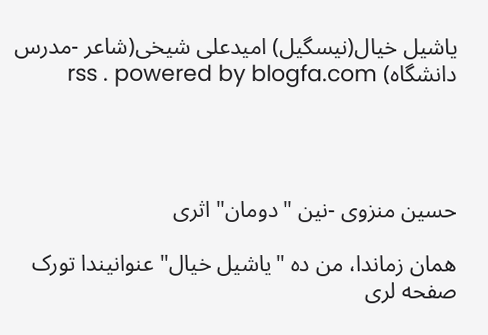یاشیل خیال(نیسگیل) امیدعلی شیخی(شاعر -مدرس دانشگاه) rss . powered by blogfa.com




حسین منزوی -نین "دومان" اثری

همان زماندا، من ده "یاشیل خیال" عنوانیندا تورک صفحه لری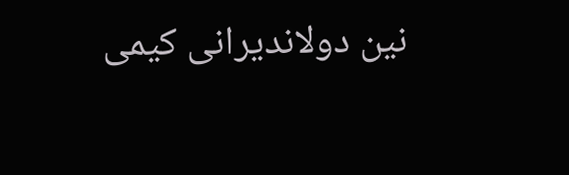نین دولاندیرانی کیمی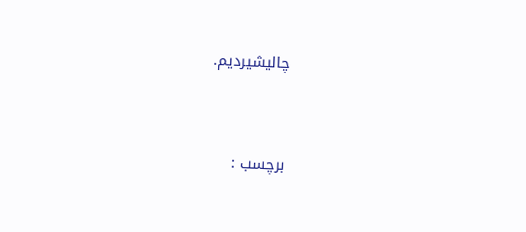چالیشیردیم.




برچسب :